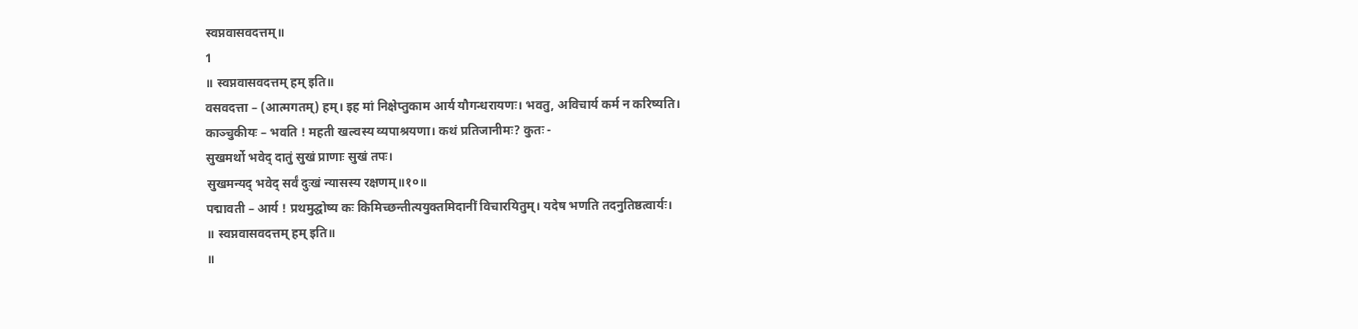स्वप्नवासवदत्तम्॥
1
॥ स्वप्नवासवदत्तम् हम् इति॥
वसवदत्ता – (आत्मगतम्) हम्। इह मां निक्षेप्तुकाम आर्य यौगन्धरायणः। भवतु, अविचार्य कर्म न करिष्यति।
काञ्चुकीयः – भवति ! महती खल्वस्य व्यपाश्रयणा। कथं प्रतिजानीमः? कुतः -
सुखमर्थो भवेद् दातुं सुखं प्राणाः सुखं तपः।
सुखमन्यद् भवेद् सर्वं दुःखं न्यासस्य रक्षणम्॥१०॥
पद्मावती – आर्य ! प्रथमुद्घोष्य कः किमिच्छन्तीत्ययुक्तमिदानीं विचारयितुम्। यदेष भणति तदनुतिष्ठत्वार्यः।
॥ स्वप्नवासवदत्तम् हम् इति॥
॥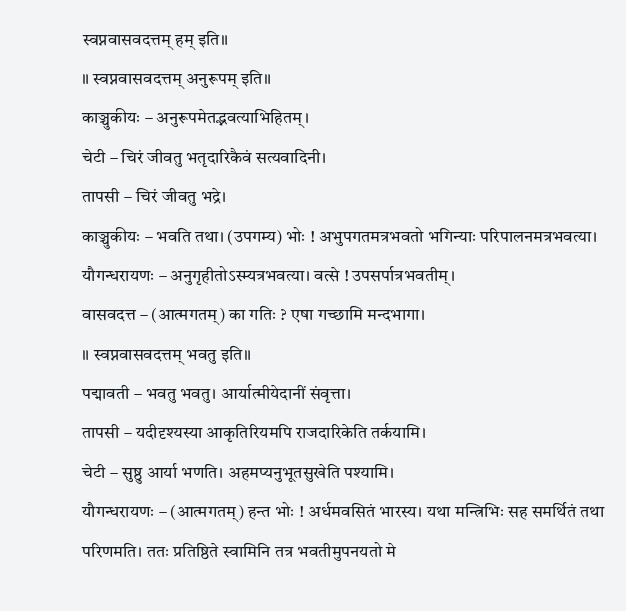स्वप्नवासवदत्तम् हम् इति॥
॥ स्वप्नवासवदत्तम् अनुरूपम् इति॥
काञ्चुकीयः – अनुरूपमेतद्भवत्याभिहितम्।
चेटी – चिरं जीवतु भतृदारिकैवं सत्यवादिनी।
तापसी – चिरं जीवतु भद्रे।
काञ्चुकीयः – भवति तथा। (उपगम्य) भोः ! अभुपगतमत्रभवतो भगिन्याः परिपालनमत्रभवत्या।
यौगन्धरायणः – अनुगृहीतोऽस्म्यत्रभवत्या। वत्से ! उपसर्पात्रभवतीम्।
वासवदत्त – (आत्मगतम्) का गतिः ? एषा गच्छामि मन्दभागा।
॥ स्वप्नवासवदत्तम् भवतु इति॥
पद्मावती – भवतु भवतु। आर्यात्मीयेदानीं संवृत्ता।
तापसी – यदीदृश्यस्या आकृतिरियमपि राजदारिकेति तर्कयामि।
चेटी – सुष्ठु आर्या भणति। अहमप्यनुभूतसुखेति पश्यामि।
यौगन्धरायणः – (आत्मगतम्) हन्त भोः ! अर्धमवसितं भारस्य। यथा मन्त्रिभिः सह समर्थितं तथा परिणमति। ततः प्रतिष्ठिते स्वामिनि तत्र भवतीमुपनयतो मे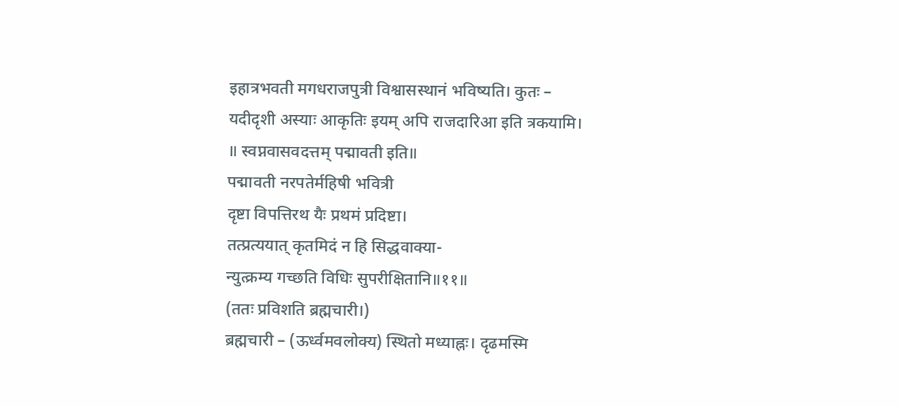इहात्रभवती मगधराजपुत्री विश्वासस्थानं भविष्यति। कुतः –
यदीदृशी अस्याः आकृतिः इयम् अपि राजदारिआ इति त्रकयामि।
॥ स्वप्नवासवदत्तम् पद्मावती इति॥
पद्मावती नरपतेर्महिषी भवित्री
दृष्टा विपत्तिरथ यैः प्रथमं प्रदिष्टा।
तत्प्रत्ययात् कृतमिदं न हि सिद्धवाक्या-
न्युत्क्रम्य गच्छति विधिः सुपरीक्षितानि॥११॥
(ततः प्रविशति ब्रह्मचारी।)
ब्रह्मचारी – (ऊर्ध्वमवलोक्य) स्थितो मध्याह्नः। दृढमस्मि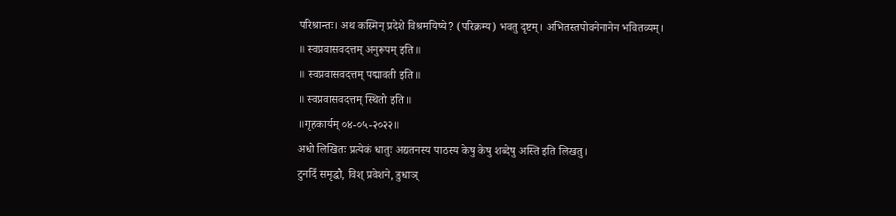परिश्रान्तः। अथ कस्मिन् प्रदेशे विश्रमयिष्ये? (परिक्रम्य) भवतु दृष्टम्। अभितस्तपोवनेनानेन भवितव्यम्।
॥ स्वप्नवासवदत्तम् अनुरूपम् इति॥
॥ स्वप्नवासवदत्तम् पद्मावती इति॥
॥ स्वप्नवासवदत्तम् स्थितो इति॥
॥गृहकार्यम् ०४-०५-२०२२॥
अधो लिखितः प्रत्येकं धातुः अद्यतनस्य पाठस्य केषु केषु शब्देषु अस्ति इति लिखतु।
टुनदिँ समृद्धौ, विश् प्रवेशने, डुधाञ्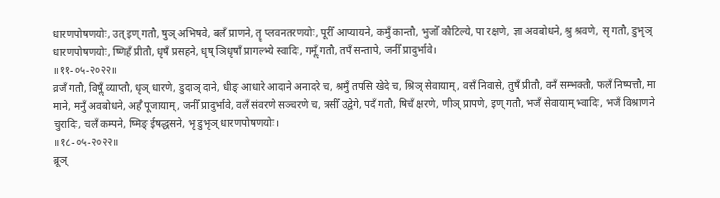धारणपोषणयोः, उत् इण् गतौ, षुञ् अभिषवे, बलँ प्राणने, तॄ प्लवनतरणयोः, पूरीँ आप्यायने, कमुँ कान्तौ, भुजोँ कौटिल्ये, पा रक्षणे, ज्ञा अवबोधने, श्रु श्रवणे, सृ गतौ, डुभृञ् धारणपोषणयोः, ष्णिहँ प्रीतौ, धृषँ प्रसहने, धृष् ञिधृषाँ प्रागल्भ्ये स्वादिः, गमॢँ गतौ, तपँ सन्तापे, जनीँ प्रादुर्भावे।
॥११-०५-२०२२॥
व्रजँ गतौ, विषॢँ व्याप्तौ, धृञ् धारणे, डुदाञ् दाने, धीङ् आधारे आदाने अनादरे च, श्रमुँ तपसि खेदे च, श्रिञ् सेवायाम्, वसँ निवासे, तुषँ प्रीतौ, वनँ सम्भक्तौ, फलँ निष्पत्तौ, मा माने, मनुँ अवबोधने, अर्हँ पूजायाम्, जनीँ प्रादुर्भावे, वलँ संवरणे सञ्चरणे च, त्रसीँ उद्वेगे, पदँ गतौ, षिचँ क्षरणे, णीञ् प्रापणे, इण् गतौ, भजँ सेवायाम् भ्वादिः, भजँ विश्राणने चुरादिः, चलँ कम्पने, ष्मिङ् ईषद्धसने, भृ डुभृञ् धारणपोषणयोः।
॥१८-०५-२०२२॥
ब्रूञ्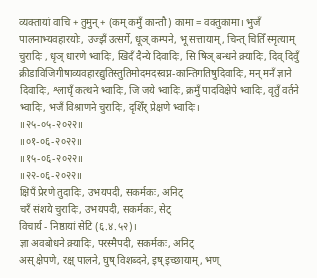व्यक्तायां वाचि + तुमुन् + (कम् कमुँ कान्तौ) कामा = वक्तुकामा। भुजँ पालनाभ्यवहारयोः, उज्झँ उत्सर्गे, धूञ् कम्पने, भू सत्तायाम्, चिन्त् चितिँ स्मृत्याम् चुरादिः , धृञ् धारणे भ्वादिः, खिदँ दैन्ये दिवादिः, सि षिञ् बन्धने क्र्यादिः, दिव् दिवुँ क्रीडाविजिगीषाव्यवहारद्युतिस्तुतिमोदमदस्वप्न-कान्तिगतिषुदिवादिः, मन् मनँ ज्ञाने दिवादिः, श्लाघृँ कत्थने भ्वादिः, जि जये भ्वादिः, क्रमुँ पादविक्षेपे भ्वादिः, वृतुँ वर्तने भ्वादिः, भजँ विश्राणने चुरादिः, दृशिँर् प्रेक्षणे भ्वादिः।
॥२५-०५-२०२२॥
॥०१-०६-२०२२॥
॥१५-०६-२०२२॥
॥२२-०६-२०२२॥
क्षिपँ प्रेरणे तुदादिः, उभयपदी, सकर्मकः, अनिट्
चरँ संशये चुरादिः, उभयपदी, सकर्मकः, सेट्
विचार्य - निष्ठायां सेटि (६.४.५२)।
ज्ञा अवबोधने क्र्यादिः, परस्मैपदी, सकर्मकः, अनिट्
अस् क्षेपणे, रक्ष् पालने, घुष् विशब्दने, इष् इच्छायाम्, भण्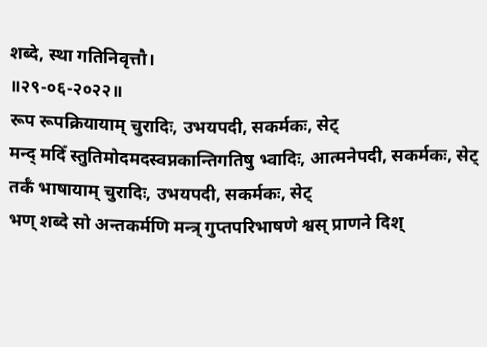शब्दे, स्था गतिनिवृत्तौ।
॥२९-०६-२०२२॥
रूप रूपक्रियायाम् चुरादिः, उभयपदी, सकर्मकः, सेट्
मन्द् मदिँ स्तुतिमोदमदस्वप्नकान्तिगतिषु भ्वादिः, आत्मनेपदी, सकर्मकः, सेट्
तर्कँ भाषायाम् चुरादिः, उभयपदी, सकर्मकः, सेट्
भण् शब्दे सो अन्तकर्मणि मन्त्र् गुप्तपरिभाषणे श्वस् प्राणने दिश्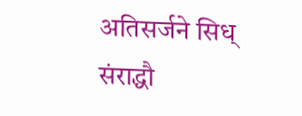अतिसर्जने सिध् संराद्धौ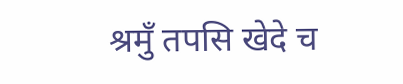श्रमुँ तपसि खेदे च